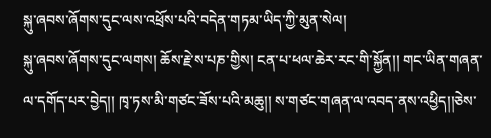སྐུ་ཞབས་ཞོགས་དུང་ལས་འཕྲོས་པའི་བདེན་གཏམ་ཡིད་ཀྱི་མུན་སེལ།
སྐུ་ཞབས་ཞོགས་དུང་ལགས། ཆོས་རྗེ་ས་པཎ་གྱིས། ངན་པ་ཕལ་ཆེར་རང་གི་སྐྱོན།། གང་ཡིན་གཞན་ལ་དགོད་པར་བྱེད།། ཁྭ་ཏས་མི་གཙང་ཟོས་པའི་མཆུ།། ས་གཙང་གཞན་ལ་འབད་ནས་འཕྱིད།།ཅེས་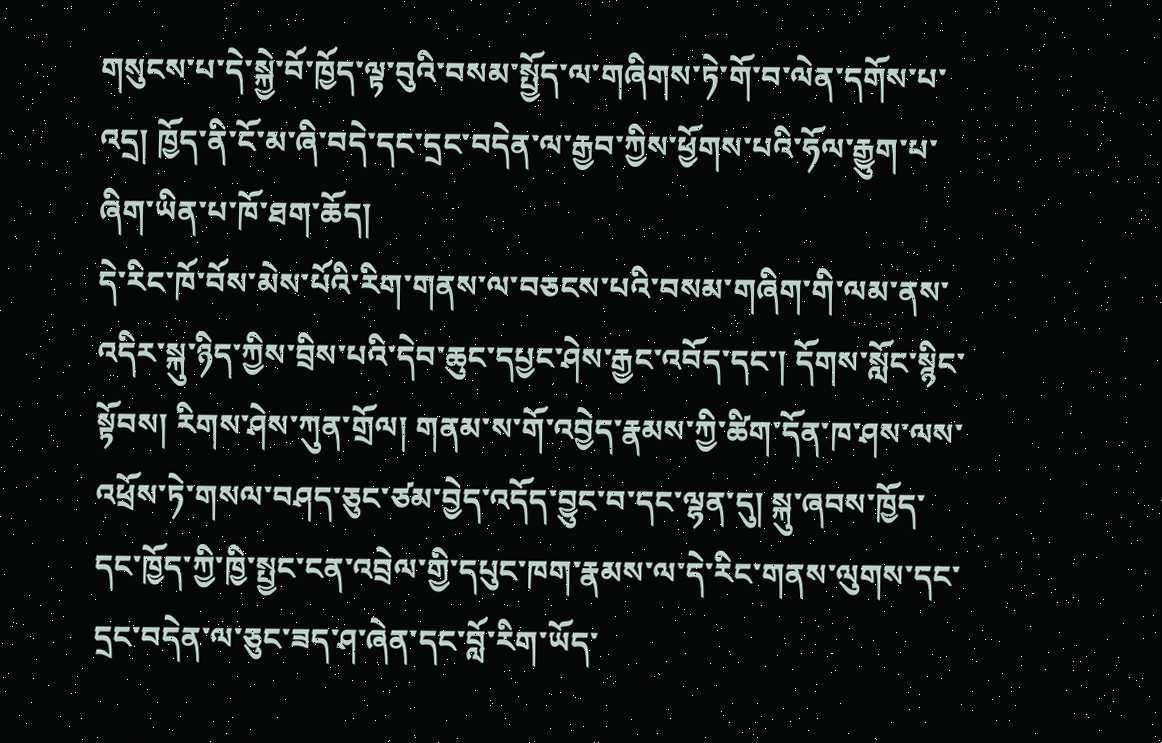གསུངས་པ་དེ་སྐྱེ་བོ་ཁྱོད་ལྟ་བུའི་བསམ་སྤྱོད་ལ་གཞིགས་ཏེ་གོ་བ་ལེན་དགོས་པ་འདྲ། ཁྱོད་ནི་ངོ་མ་ཞི་བདེ་དང་དྲང་བདེན་ལ་རྒྱབ་ཀྱིས་ཕྱོགས་པའི་ཧོལ་རྒྱུག་པ་ཞིག་ཡིན་པ་ཁོ་ཐག་ཆོད།
དེ་རིང་ཁོ་བོས་མེས་པོའི་རིག་གནས་ལ་བཅངས་པའི་བསམ་གཞིག་གི་ལམ་ནས་འདིར་སྐུ་ཉིད་ཀྱིས་བྲིས་པའི་དེབ་ཆུང་དཔྱང་ཤེས་རྒྱང་འབོད་དང་། དོགས་སློང་སྙིང་སྟོབས། རིགས་ཤེས་ཀུན་གྲོལ། གནམ་ས་གོ་འབྱེད་རྣམས་ཀྱི་ཚིག་དོན་ཁ་ཤས་ལས་འཕྲོས་ཏེ་གསལ་བཤད་ཅུང་ཙམ་བྱེད་འདོད་བྱུང་བ་དང་ལྷན་དུ། སྐུ་ཞབས་ཁྱོད་དང་ཁྱོད་ཀྱི་ཁྱི་སྤྱང་ངན་འབྲེལ་གྱི་དཔུང་ཁག་རྣམས་ལ་དེ་རིང་གནས་ལུགས་དང་དྲང་བདེན་ལ་ཅུང་ཟད་ཤ་ཞེན་དང་བློ་རིག་ཡོད་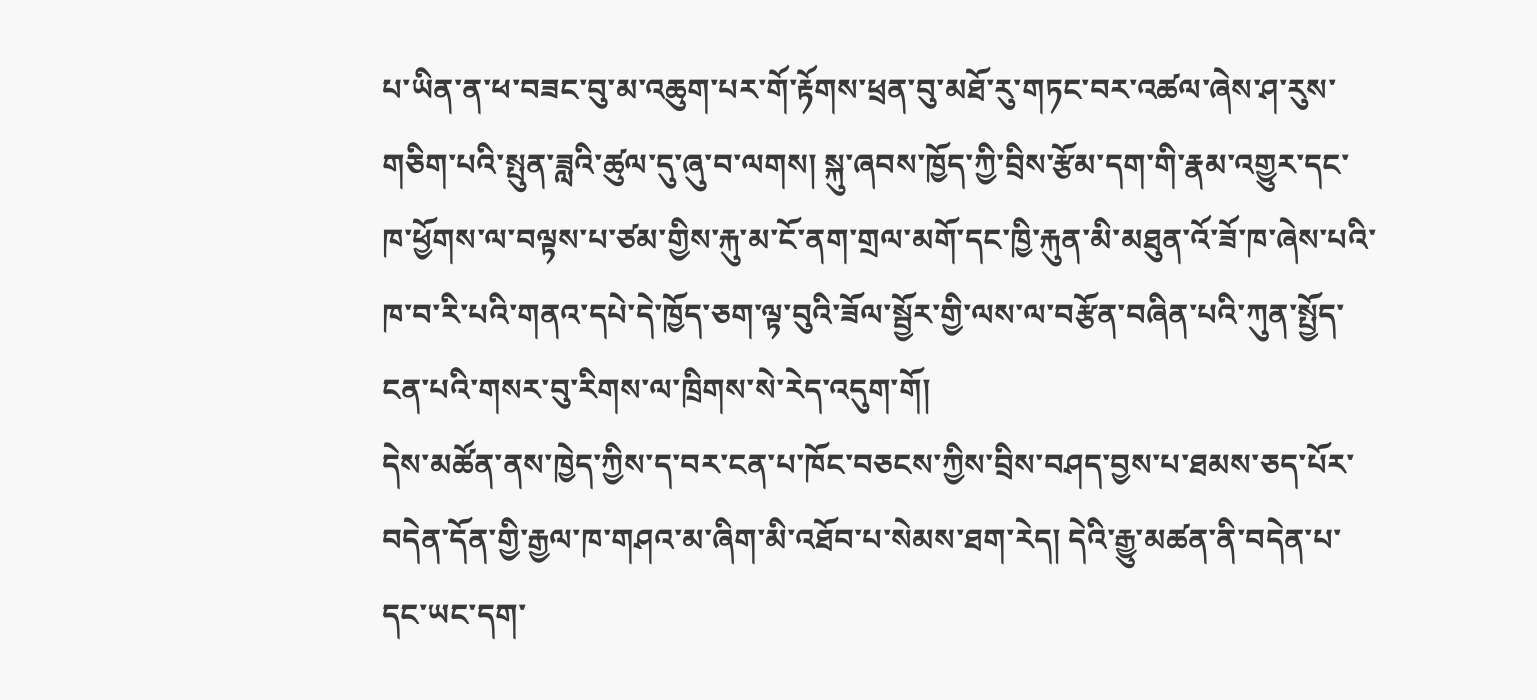པ་ཡིན་ན་ཕ་བཟང་བུ་མ་འཆུག་པར་གོ་རྟོགས་ཕྲན་བུ་མཐོ་རུ་གཏང་བར་འཚལ་ཞེས་ཤ་རུས་གཅིག་པའི་སྤུན་ཟླའི་ཚུལ་དུ་ཞུ་བ་ལགས། སྐུ་ཞབས་ཁྱོད་ཀྱི་བྲིས་རྩོམ་དག་གི་རྣམ་འགྱུར་དང་ཁ་ཕྱོགས་ལ་བལྟས་པ་ཙམ་གྱིས་རྐུ་མ་ངོ་ནག་གྲལ་མགོ་དང་ཁྱི་རྐུན་མི་མཐུན་འོ་ཟོ་ཁ་ཞེས་པའི་ཁ་བ་རི་པའི་གནའ་དཔེ་དེ་ཁྱོད་ཅག་ལྟ་བུའི་ཟོལ་སྦྱོར་གྱི་ལས་ལ་བརྩོན་བཞིན་པའི་ཀུན་སྤྱོད་ངན་པའི་གསར་བུ་རིགས་ལ་ཁྲིགས་སེ་རེད་འདུག་གོ།
དེས་མཚོན་ནས་ཁྱེད་ཀྱིས་ད་བར་ངན་པ་ཁོང་བཅངས་ཀྱིས་བྲིས་བཤད་བྱས་པ་ཐམས་ཅད་པོར་བདེན་དོན་གྱི་རྒྱལ་ཁ་གཤའ་མ་ཞིག་མི་འཐོབ་པ་སེམས་ཐག་རེད། དེའི་རྒྱུ་མཚན་ནི་བདེན་པ་དང་ཡང་དག་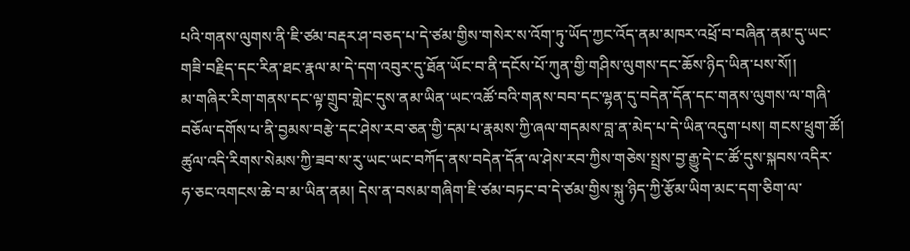པའི་གནས་ལུགས་ནི་ཇི་ཙམ་བརྡར་ཤ་བཅད་པ་དེ་ཙམ་གྱིས་གསེར་ས་འོག་ཏུ་ཡོད་ཀྱང་འོད་ནམ་མཁར་འཕྲོ་བ་བཞིན་ནམ་དུ་ཡང་གཟི་བརྗིད་དང་རིན་ཐང་རྣལ་མ་དེ་དག་འབུར་དུ་ཐོན་ཡོང་བ་ནི་དངོས་པོ་ཀུན་གྱི་གཤིས་ལུགས་དང་ཆོས་ཉིད་ཡིན་པས་སོ།།
མ་གཞིར་རིག་གནས་དང་ལྟ་གྲུབ་གླེང་དུས་ནམ་ཡིན་ཡང་འཚོ་བའི་གནས་བབ་དང་ལྷན་དུ་བདེན་དོན་དང་གནས་ལུགས་ལ་གཞི་བཅོལ་དགོས་པ་ནི་བྱམས་བརྩེ་དང་ཤེས་རབ་ཅན་གྱི་དམ་པ་རྣམས་ཀྱི་ཞལ་གདམས་བླ་ན་མེད་པ་དེ་ཡིན་འདུག་པས། གངས་ཕྲུག་ཚོ། ཚུལ་འདི་རིགས་སེམས་ཀྱི་ཟབ་ས་རུ་ཡང་ཡང་བཀོད་ནས་བདེན་དོན་ལ་ཤེས་རབ་ཀྱིས་གཅེས་སྤྲས་བྱ་རྒྱུ་དེ་ང་ཚོ་དུས་སྐབས་འདིར་ཧ་ཅང་འགངས་ཆེ་བ་མ་ཡིན་ནམ། དེས་ན་བསམ་གཞིག་ཇི་ཙམ་བཏང་བ་དེ་ཙམ་གྱིས་སྐུ་ཉིད་ཀྱི་རྩོམ་ཡིག་མང་དག་ཅིག་ལ་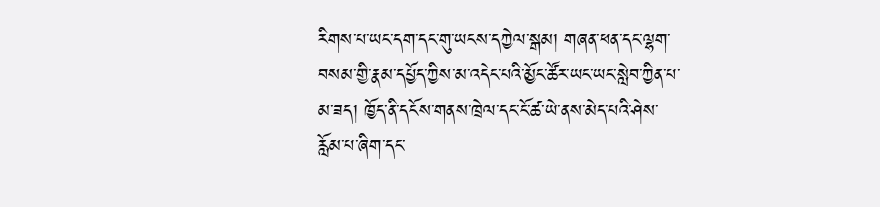རིགས་པ་ཡང་དག་དང་གུ་ཡངས་དཀྱེལ་སྒམ། གཞན་ཕན་དང་ལྷག་བསམ་གྱི་རྣམ་དཔྱོད་ཀྱིས་མ་འདེང་པའི་མྱོང་ཚོར་ཡང་ཡང་སླེབ་ཀྱིན་པ་མ་ཟད། ཁྱོད་ནི་དངོས་གནས་ཁྲེལ་དང་ངོ་ཚ་ཡེ་ནས་མེད་པའི་ཤེས་རློམ་པ་ཞིག་དང་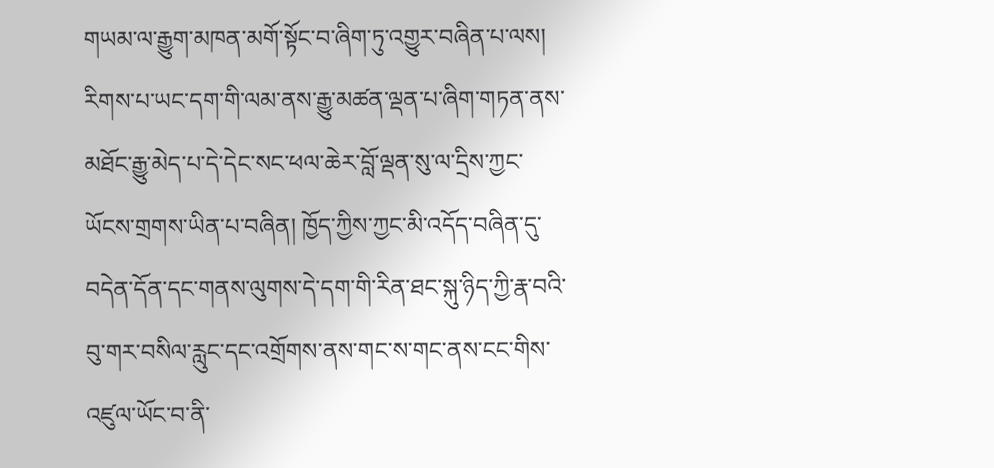གཡམ་ལ་རྒྱུག་མཁན་མགོ་སྟོང་བ་ཞིག་ཏུ་འགྱུར་བཞིན་པ་ལས། རིགས་པ་ཡང་དག་གི་ལམ་ནས་རྒྱུ་མཚན་ལྡན་པ་ཞིག་གཏན་ནས་མཐོང་རྒྱུ་མེད་པ་དེ་དེང་སང་ཕལ་ཆེར་བློ་ལྡན་སུ་ལ་དྲིས་ཀྱང་ཡོངས་གྲགས་ཡིན་པ་བཞིན། ཁྱོད་ཀྱིས་ཀྱང་མི་འདོད་བཞིན་དུ་བདེན་དོན་དང་གནས་ལུགས་དེ་དག་གི་རིན་ཐང་སྐུ་ཉིད་ཀྱི་རྣ་བའི་བུ་གར་བསིལ་རླུང་དང་འགྲོགས་ནས་གང་ས་གང་ནས་ངང་གིས་འཛུལ་ཡོང་བ་ནི་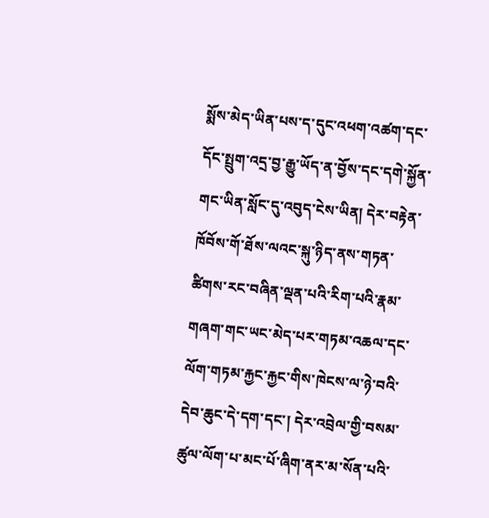སྨོས་མེད་ཡིན་པས་ད་དུང་འཕག་འཚག་དང་དོང་སྤྲུག་འདྲ་བྱ་རྒྱུ་ཡོད་ན་བྱོས་དང་དགེ་སྐྱོན་གང་ཡིན་སློང་དུ་འབུད་ངེས་ཡིན། དེར་བརྟེན་ཁོབོས་གོ་ཐོས་ལའང་སྐུ་ཉིད་ནས་གཏན་ཚིགས་རང་བཞིན་ལྡན་པའི་རིག་པའི་རྣམ་གཞག་གང་ཡང་མེད་པར་གཏམ་འཆལ་དང་ལོག་གཏམ་རྐྱང་རྐྱང་གིས་ཁེངས་ལ་ཉེ་བའི་དེབ་ཆུང་དེ་དག་དང་། དེར་འབྲེལ་གྱི་བསམ་ཚུལ་ལོག་པ་མང་པོ་ཞིག་ནར་མ་སོན་པའི་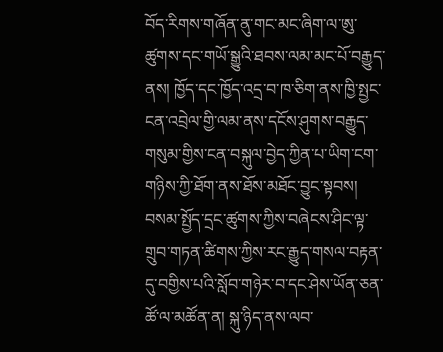བོད་རིགས་གཞོན་ནུ་གང་མང་ཞིག་ལ་ཨུ་ཚུགས་དང་གཡོ་སྒྱུའི་ཐབས་ལམ་མང་པོ་བརྒྱུད་ནས། ཁྱོད་དང་ཁྱོད་འདྲ་བ་ཁ་ཅིག་ནས་ཁྱི་སྤྱང་ངན་འབྲེལ་གྱི་ལམ་ནས་དངོས་ཤུགས་བརྒྱུད་གསུམ་གྱིས་ངན་བསྐུལ་བྱེད་ཀྱིན་པ་ཡིག་ངག་གཉིས་ཀྱི་ཐོག་ནས་ཐོས་མཐོང་བྱུང་སྟབས། བསམ་སྤྱོད་དྲང་ཚུགས་ཀྱིས་བཞེངས་ཤིང་ལྟ་གྲུབ་གཏན་ཚིགས་ཀྱིས་རང་རྒྱུད་གསལ་བརྟན་དུ་བགྱིས་པའི་སློབ་གཉེར་བ་དང་ཤེས་ཡོན་ཅན་ཚོ་ལ་མཚོན་ན། སྐུ་ཉིད་ནས་ལབ་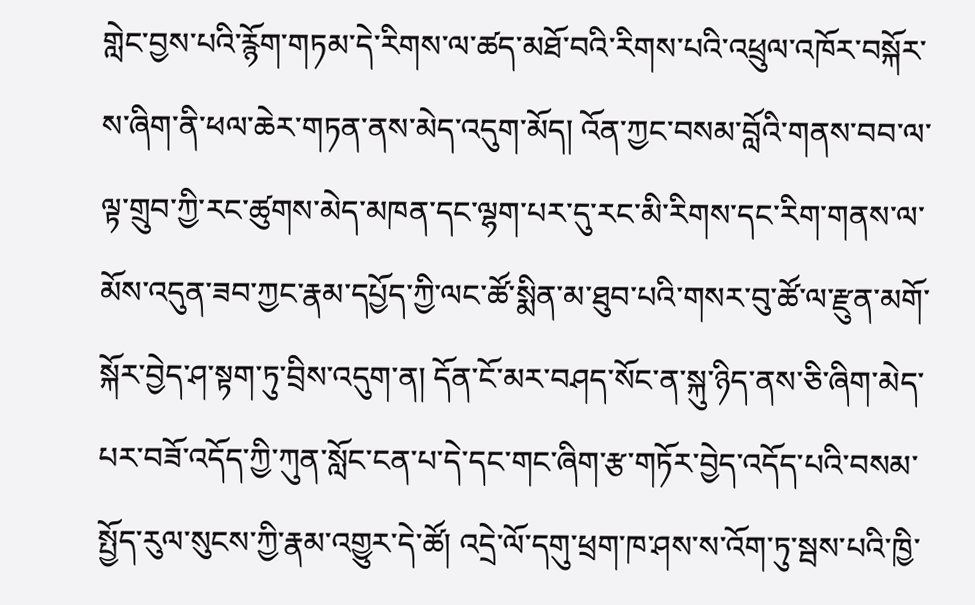གླེང་བྱས་པའི་རྙོག་གཏམ་དེ་རིགས་ལ་ཚད་མཐོ་བའི་རིགས་པའི་འཕྲུལ་འཁོར་བསྐོར་ས་ཞིག་ནི་ཕལ་ཆེར་གཏན་ནས་མེད་འདུག་མོད། འོན་ཀྱང་བསམ་བློའི་གནས་བབ་ལ་ལྟ་གྲུབ་ཀྱི་རང་ཚུགས་མེད་མཁན་དང་ལྷག་པར་དུ་རང་མི་རིགས་དང་རིག་གནས་ལ་མོས་འདུན་ཟབ་ཀྱང་རྣམ་དཔྱོད་ཀྱི་ལང་ཚོ་སྨིན་མ་ཐུབ་པའི་གསར་བུ་ཚོ་ལ་རྫུན་མགོ་སྐོར་བྱེད་ཤ་སྟག་ཏུ་བྲིས་འདུག་ན། དོན་ངོ་མར་བཤད་སོང་ན་སྐུ་ཉིད་ནས་ཅི་ཞིག་མེད་པར་བཟོ་འདོད་ཀྱི་ཀུན་སློང་ངན་པ་དེ་དང་གང་ཞིག་རྩ་གཏོར་བྱེད་འདོད་པའི་བསམ་སྤྱོད་རུལ་སུངས་ཀྱི་རྣམ་འགྱུར་དེ་ཚོ། འདྲེ་ལོ་དགུ་ཕྲག་ཁ་ཤས་ས་འོག་ཏུ་སྦས་པའི་ཁྱི་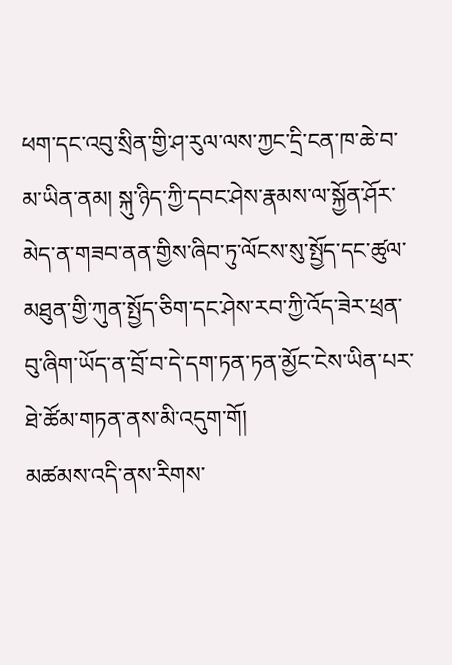ཕག་དང་འབུ་སྲིན་གྱི་ཤ་རུལ་ལས་ཀྱང་དྲི་ངན་ཁ་ཆེ་བ་མ་ཡིན་ནམ། སྐུ་ཉིད་ཀྱི་དབང་ཤེས་རྣམས་ལ་སྐྱོན་ཤོར་མེད་ན་གཟབ་ནན་གྱིས་ཞིབ་ཏུ་ལོངས་སུ་སྤྱོད་དང་ཚུལ་མཐུན་གྱི་ཀུན་སྤྱོད་ཅིག་དང་ཤེས་རབ་ཀྱི་འོད་ཟེར་ཕྲན་བུ་ཞིག་ཡོད་ན་བྲོ་བ་དེ་དག་ཏན་ཏན་མྱོང་ངེས་ཡིན་པར་ཐེ་ཚོམ་གཏན་ནས་མི་འདུག་གོ།
མཚམས་འདི་ནས་རིགས་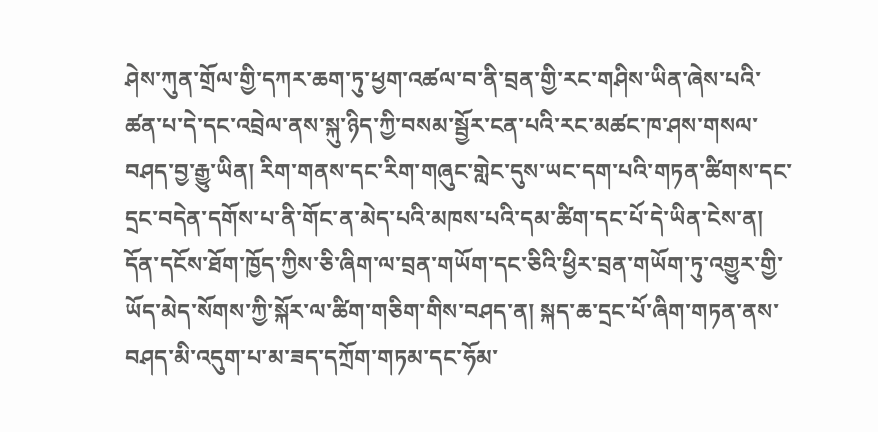ཤེས་ཀུན་གྲོལ་གྱི་དཀར་ཆག་ཏུ་ཕྱག་འཚལ་བ་ནི་བྲན་གྱི་རང་གཤིས་ཡིན་ཞེས་པའི་ཚན་པ་དེ་དང་འབྲེལ་ནས་སྐུ་ཉིད་ཀྱི་བསམ་སྦྱོར་ངན་པའི་རང་མཚང་ཁ་ཤས་གསལ་བཤད་བྱ་རྒྱུ་ཡིན། རིག་གནས་དང་རིག་གཞུང་གླེང་དུས་ཡང་དག་པའི་གཏན་ཚིགས་དང་དྲང་བདེན་དགོས་པ་ནི་གོང་ན་མེད་པའི་མཁས་པའི་དམ་ཚིག་དང་པོ་དེ་ཡིན་ངེས་ན། དོན་དངོས་ཐོག་ཁྱོད་ཀྱིས་ཅི་ཞིག་ལ་བྲན་གཡོག་དང་ཅིའི་ཕྱིར་བྲན་གཡོག་ཏུ་འགྱུར་གྱི་ཡོད་མེད་སོགས་ཀྱི་སྐོར་ལ་ཚིག་གཅིག་གིས་བཤད་ན། སྐད་ཆ་དྲང་པོ་ཞིག་གཏན་ནས་བཤད་མི་འདུག་པ་མ་ཟད་དཀྲོག་གཏམ་དང་ཧོམ་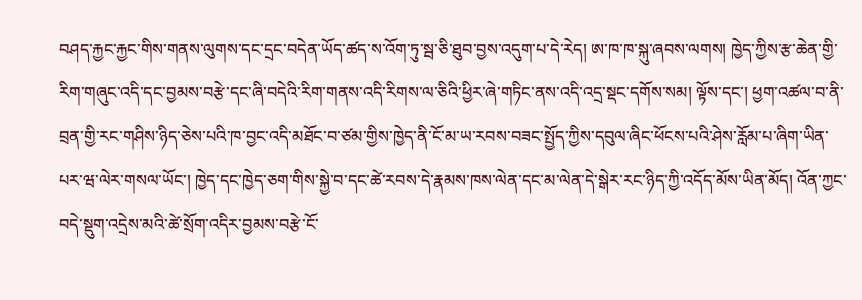བཤད་རྐྱང་རྐྱང་གིས་གནས་ལུགས་དང་དྲང་བདེན་ཡོད་ཚད་ས་འོག་ཏུ་སྦ་ཅི་ཐུབ་བྱས་འདུག་པ་དེ་རེད། ཨ་ཁ་ཁ་སྐུ་ཞབས་ལགས། ཁྱེད་ཀྱིས་རྩ་ཆེན་གྱི་རིག་གཞུང་འདི་དང་བྱམས་བརྩེ་དང་ཞི་བདེའི་རིག་གནས་འདི་རིགས་ལ་ཅིའི་ཕྱིར་ཞེ་གཏིང་ནས་འདི་འདྲ་སྡང་དགོས་སམ། ལྟོས་དང་། ཕྱག་འཚལ་བ་ནི་བྲན་གྱི་རང་གཤིས་ཉིད་ཅེས་པའི་ཁ་བྱང་འདི་མཐོང་བ་ཙམ་གྱིས་ཁྱེད་ནི་ངོ་མ་ཡ་རབས་བཟང་སྤྱོད་ཀྱིས་དབུལ་ཞིང་ཕོངས་པའི་ཤེས་རློམ་པ་ཞིག་ཡིན་པར་ཝ་ལེར་གསལ་ཡོང་། ཁྱེད་དང་ཁྱེད་ཅག་གིས་སྐྱེ་བ་དང་ཚེ་རབས་དེ་རྣམས་ཁས་ལེན་དང་མ་ལེན་དེ་སྒེར་རང་ཉིད་ཀྱི་འདོད་མོས་ཡིན་མོད། འོན་ཀྱང་བདེ་སྡུག་འདྲེས་མའི་ཚེ་སྲོག་འདིར་བྱམས་བརྩེ་ངོ་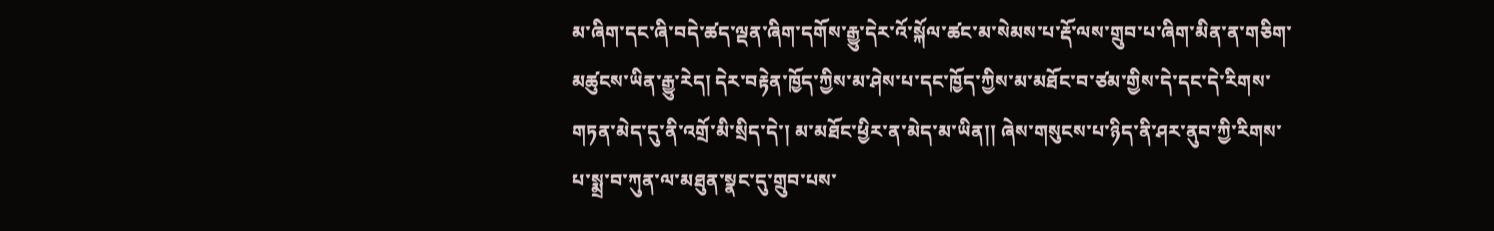མ་ཞིག་དང་ཞི་བདེ་ཚད་ལྡན་ཞིག་དགོས་རྒྱུ་དེར་འོ་སྐོལ་ཚང་མ་སེམས་པ་རྡོ་ལས་གྲུབ་པ་ཞིག་མིན་ན་གཅིག་མཚུངས་ཡིན་རྒྱུ་རེད། དེར་བརྟེན་ཁྱོད་ཀྱིས་མ་ཤེས་པ་དང་ཁྱོད་ཀྱིས་མ་མཐོང་བ་ཙམ་གྱིས་དེ་དང་དེ་རིགས་གཏན་མེད་དུ་ནི་འགྲོ་མི་སྲིད་དེ་། མ་མཐོང་ཕྱིར་ན་མེད་མ་ཡིན།། ཞེས་གསུངས་པ་ཉིད་ནི་ཤར་ནུབ་ཀྱི་རིགས་པ་སྨྲ་བ་ཀུན་ལ་མཐུན་སྣང་དུ་གྲུབ་པས་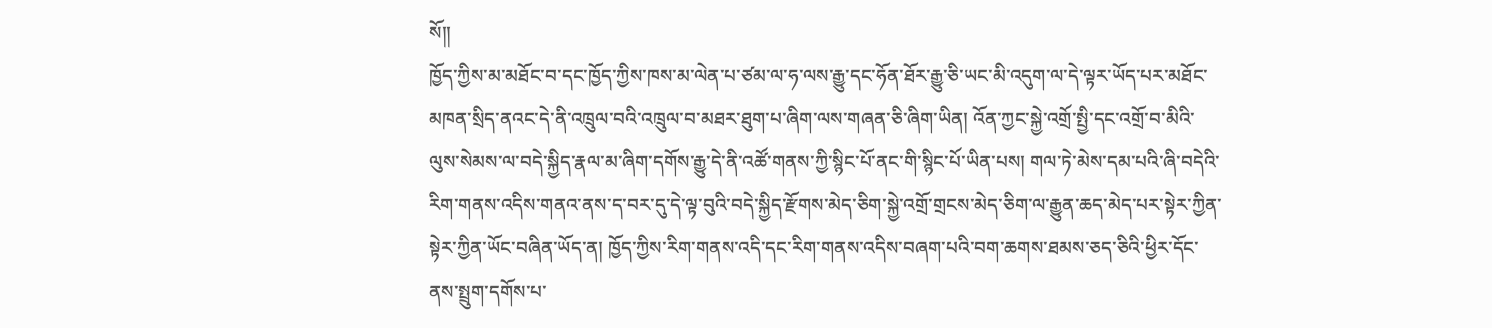སོ།།
ཁྱོད་ཀྱིས་མ་མཐོང་བ་དང་ཁྱོད་ཀྱིས་ཁས་མ་ལེན་པ་ཙམ་ལ་ཧ་ལས་རྒྱུ་དང་ཧོན་ཐོར་རྒྱུ་ཅི་ཡང་མི་འདུག་ལ་དེ་ལྟར་ཡོད་པར་མཐོང་མཁན་སྲིད་ནའང་དེ་ནི་འཁྲུལ་བའི་འཁྲུལ་བ་མཐར་ཐུག་པ་ཞིག་ལས་གཞན་ཅི་ཞིག་ཡིན། འོན་ཀྱང་སྐྱེ་འགྲོ་སྤྱི་དང་འགྲོ་བ་མིའི་ལུས་སེམས་ལ་བདེ་སྐྱིད་རྣལ་མ་ཞིག་དགོས་རྒྱུ་དེ་ནི་འཚོ་གནས་ཀྱི་སྙིང་པོ་ནང་གི་སྙིང་པོ་ཡིན་པས། གལ་ཏེ་མེས་དམ་པའི་ཞི་བདེའི་རིག་གནས་འདིས་གནའ་ནས་ད་བར་དུ་དེ་ལྟ་བུའི་བདེ་སྐྱིད་རྫོགས་མེད་ཅིག་སྐྱེ་འགྲོ་གྲངས་མེད་ཅིག་ལ་རྒྱུན་ཆད་མེད་པར་སྟེར་ཀྱིན་སྟེར་ཀྱིན་ཡོང་བཞིན་ཡོད་ན། ཁྱོད་ཀྱིས་རིག་གནས་འདི་དང་རིག་གནས་འདིས་བཞག་པའི་བག་ཆགས་ཐམས་ཅད་ཅིའི་ཕྱིར་དོང་ནས་སྤྲུག་དགོས་པ་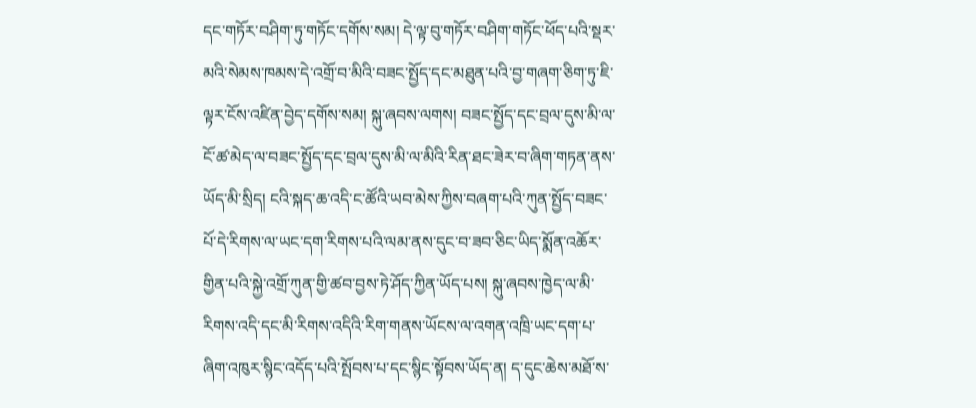དང་གཏོར་བཤིག་ཏུ་གཏོང་དགོས་སམ། དེ་ལྟ་བུ་གཏོར་བཤིག་གཏོང་ཕོད་པའི་སྡར་མའི་སེམས་ཁམས་དེ་འགྲོ་བ་མིའི་བཟང་སྤྱོད་དང་མཐུན་པའི་བྱ་གཞག་ཅིག་ཏུ་ཇི་ལྟར་ངོས་འཛིན་བྱེད་དགོས་སམ། སྐུ་ཞབས་ལགས། བཟང་སྤྱོད་དང་བྲལ་དུས་མི་ལ་ངོ་ཚ་མེད་ལ་བཟང་སྤྱོད་དང་བྲལ་དུས་མི་ལ་མིའི་རིན་ཐང་ཟེར་བ་ཞིག་གཏན་ནས་ཡོད་མི་སྲིད། ངའི་སྐད་ཆ་འདི་ང་ཚོའི་ཡབ་མེས་ཀྱིས་བཞག་པའི་ཀུན་སྤྱོད་བཟང་པོ་དེ་རིགས་ལ་ཡང་དག་རིགས་པའི་ལམ་ནས་དུང་བ་ཟབ་ཅིང་ཡིད་སྨོན་འཆོར་གྱིན་པའི་སྐྱེ་འགྲོ་ཀུན་གྱི་ཚབ་བྱས་ཏེ་ཤོད་ཀྱིན་ཡོད་པས། སྐུ་ཞབས་ཁྱེད་ལ་མི་རིགས་འདི་དང་མི་རིགས་འདིའི་རིག་གནས་ཡོངས་ལ་འགན་འཁྲི་ཡང་དག་པ་ཞིག་འཁུར་སྙིང་འདོད་པའི་སྤོབས་པ་དང་སྙིང་སྟོབས་ཡོད་ན། ད་དུང་ཆེས་མཐོ་ས་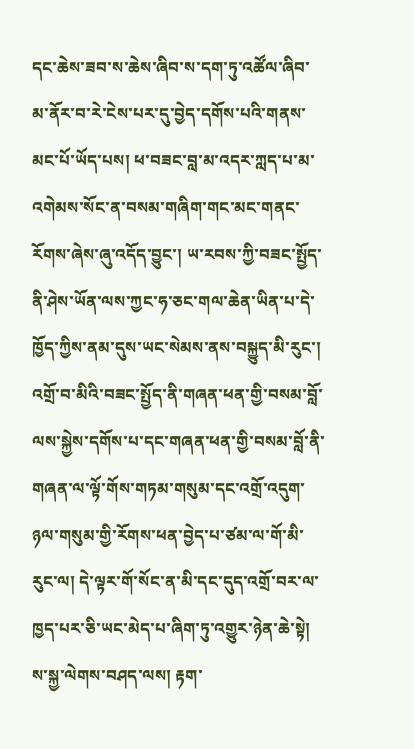དང་ཆེས་ཟབ་ས་ཆེས་ཞིབ་ས་དག་ཏུ་འཚོལ་ཞིབ་མ་ནོར་བ་རེ་ངེས་པར་དུ་བྱེད་དགོས་པའི་གནས་མང་པོ་ཡོད་པས། ཕ་བཟང་བླ་མ་འདར་ཀླད་པ་མ་འགེམས་སོང་ན་བསམ་གཞིག་གང་མང་གནང་རོགས་ཞེས་ཞུ་འདོད་བྱུང་། ཡ་རབས་ཀྱི་བཟང་སྤྱོད་ནི་ཤེས་ཡོན་ལས་ཀྱང་ཧ་ཅང་གལ་ཆེན་ཡིན་པ་དེ་ཁྱོད་ཀྱིས་ནམ་དུས་ཡང་སེམས་ནས་བསྐྱུད་མི་རུང་། འགྲོ་བ་མིའི་བཟང་སྤྱོད་ནི་གཞན་ཕན་གྱི་བསམ་བློ་ལས་སྐྱེས་དགོས་པ་དང་གཞན་ཕན་གྱི་བསམ་བློ་ནི་གཞན་ལ་ལྟོ་གོས་གཏམ་གསུམ་དང་འགྲོ་འདུག་ཉལ་གསུམ་གྱི་རོགས་ཕན་བྱེད་པ་ཙམ་ལ་གོ་མི་རུང་ལ། དེ་ལྟར་གོ་སོང་ན་མི་དང་དུད་འགྲོ་བར་ལ་ཁྱད་པར་ཅི་ཡང་མེད་པ་ཞིག་ཏུ་འགྱུར་ཉེན་ཆེ་སྟེ། ས་སྐྱ་ལེགས་བཤད་ལས། རྟག་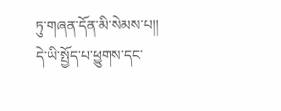ཏུ་གཞན་དོན་མི་སེམས་པ།། དེ་ཡི་སྤྱོད་པ་ཕྱུགས་དང་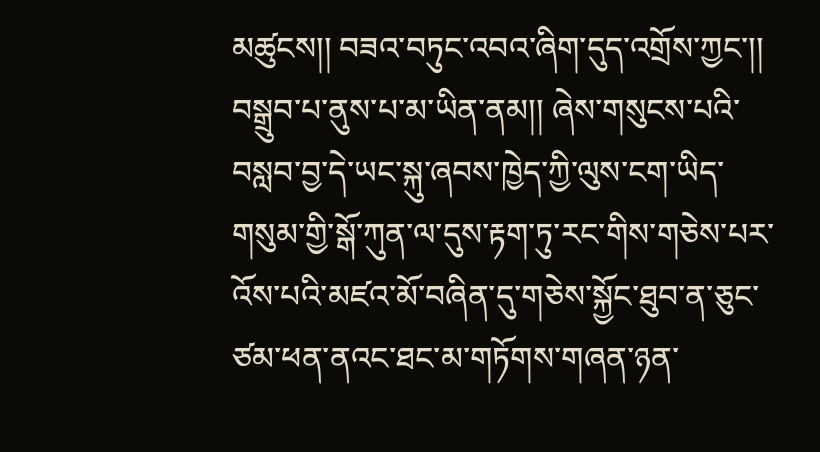མཚུངས།། བཟའ་བཏུང་འབའ་ཞིག་དུད་འགྲོས་ཀྱང་།། བསྒྲུབ་པ་ནུས་པ་མ་ཡིན་ནམ།། ཞེས་གསུངས་པའི་བསླབ་བྱ་དེ་ཡང་སྐུ་ཞབས་ཁྱེད་ཀྱི་ལུས་ངག་ཡིད་གསུམ་གྱི་སྒོ་ཀུན་ལ་དུས་རྟག་ཏུ་རང་གིས་གཅེས་པར་འོས་པའི་མཛའ་མོ་བཞིན་དུ་གཅེས་སྐྱོང་ཐུབ་ན་ཅུང་ཙམ་ཕན་ནའང་ཐང་མ་གཏོགས་གཞན་ཉན་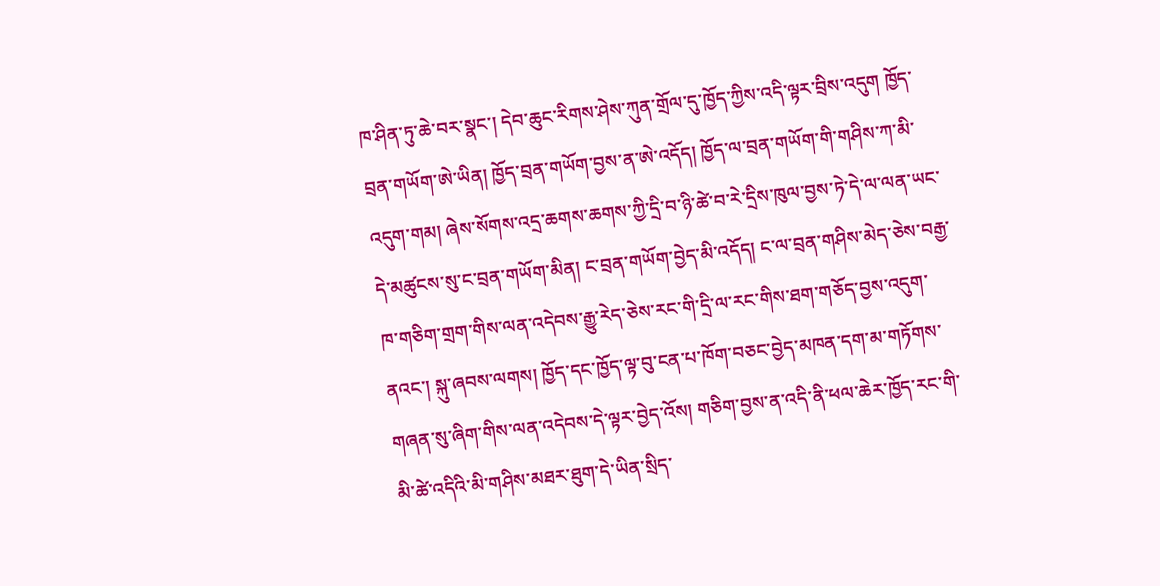ཁ་ཤིན་ཏུ་ཆེ་བར་སྣང་། དེབ་ཆུང་རིགས་ཤེས་ཀུན་གྲོལ་དུ་ཁྱོད་ཀྱིས་འདི་ལྟར་བྲིས་འདུག ཁྱོད་བྲན་གཡོག་ཨེ་ཡིན། ཁྱོད་བྲན་གཡོག་བྱས་ན་ཨེ་འདོད། ཁྱོད་ལ་བྲན་གཡོག་གི་གཤིས་ཀ་མི་འདུག་གམ། ཞེས་སོགས་འདྲ་ཆགས་ཆགས་ཀྱི་དྲི་བ་ཉི་ཚེ་བ་རེ་དྲིས་ཁུལ་བྱས་ཏེ་དེ་ལ་ལན་ཡང་དེ་མཚུངས་སུ་ང་བྲན་གཡོག་མིན། ང་བྲན་གཡོག་བྱེད་མི་འདོད། ང་ལ་བྲན་གཤིས་མེད་ཅེས་བརྒྱ་ཁ་གཅིག་གྲག་གིས་ལན་འདེབས་རྒྱུ་རེད་ཅེས་རང་གི་དྲི་ལ་རང་གིས་ཐག་གཅོད་བྱས་འདུག་ནའང་། སྐུ་ཞབས་ལགས། ཁྱོད་དང་ཁྱོད་ལྟ་བུ་ངན་པ་ཁོག་བཅང་བྱེད་མཁན་དག་མ་གཏོགས་གཞན་སུ་ཞིག་གིས་ལན་འདེབས་དེ་ལྟར་བྱེད་འོས། གཅིག་བྱས་ན་འདི་ནི་ཕལ་ཆེར་ཁྱོད་རང་གི་མི་ཚེ་འདིའི་མི་གཤིས་མཐར་ཐུག་དེ་ཡིན་སྲིད་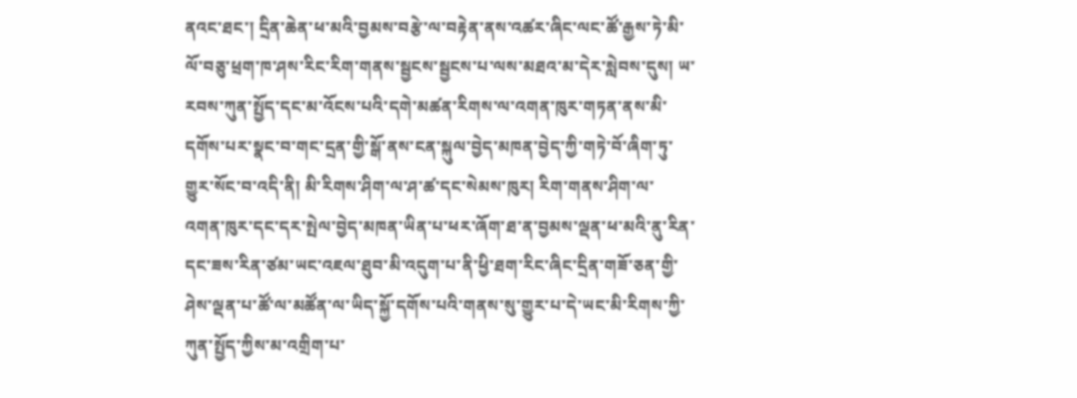ནའང་ཐང་། དྲིན་ཆེན་ཕ་མའི་བྱམས་བརྩེ་ལ་བརྟེན་ནས་འཚར་ཞིང་ལང་ཚོ་རྒྱས་ཏེ་མི་ལོ་བཅུ་ཕྲག་ཁ་ཤས་རིང་རིག་གནས་སྦྱངས་སྦྱངས་པ་ལས་མཐའ་མ་དེར་སླེབས་དུས། ཡ་རབས་ཀུན་སྤྱོད་དང་མ་འོངས་པའི་དགེ་མཚན་རིགས་ལ་འགན་ཁུར་གཏན་ནས་མི་དགོས་པར་སྣང་བ་གང་དྲན་གྱི་སྒོ་ནས་ངན་སྐུལ་བྱེད་མཁན་བྱེད་ཀྱི་གཏེ་བོ་ཞིག་ཏུ་གྱུར་སོང་བ་འདི་ནི། མི་རིགས་ཤིག་ལ་ཤ་ཚ་དང་སེམས་ཁུར། རིག་གནས་ཤིག་ལ་འགན་ཁུར་དང་དར་སྤེལ་བྱེད་མཁན་ཡིན་པ་ཕར་ཞོག་ཐ་ན་བྱམས་ལྡན་ཕ་མའི་ནུ་རིན་དང་ཟས་རིན་ཙམ་ཡང་འཇལ་ཐུབ་མི་འདུག་པ་ནི་ཕྱི་ཐག་རིང་ཞིང་དྲིན་གཟོ་ཅན་གྱི་ཤེས་ལྡན་པ་ཚོ་ལ་མཚོན་ལ་ཡིད་སྐྱོ་དགོས་པའི་གནས་སུ་གྱུར་པ་དེ་ཡང་མི་རིགས་ཀྱི་ཀུན་སྤྱོད་ཀྱིས་མ་འགྲིག་པ་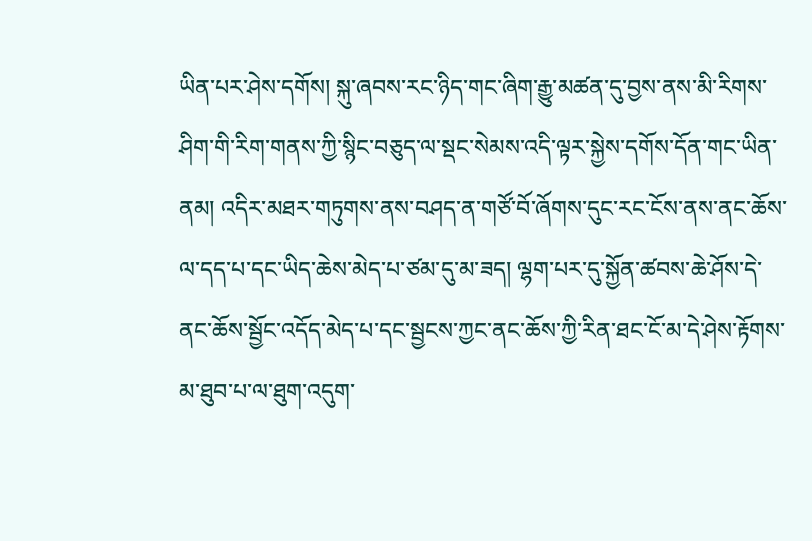ཡིན་པར་ཤེས་དགོས། སྐུ་ཞབས་རང་ཉིད་གང་ཞིག་རྒྱུ་མཚན་དུ་བྱས་ནས་མི་རིགས་ཤིག་གི་རིག་གནས་ཀྱི་སྙིང་བཅུད་ལ་སྡང་སེམས་འདི་ལྟར་སྐྱེས་དགོས་དོན་གང་ཡིན་ནམ། འདིར་མཐར་གཏུགས་ནས་བཤད་ན་གཙོ་བོ་ཞོགས་དུང་རང་ངོས་ནས་ནང་ཆོས་ལ་དད་པ་དང་ཡིད་ཆེས་མེད་པ་ཙམ་དུ་མ་ཟད། ལྷག་པར་དུ་སྐྱོན་ཚབས་ཆེ་ཤོས་དེ་ནང་ཆོས་སྦྱོང་འདོད་མེད་པ་དང་སྦྱངས་ཀྱང་ནང་ཆོས་ཀྱི་རིན་ཐང་ངོ་མ་དེ་ཤེས་རྟོགས་མ་ཐུབ་པ་ལ་ཐུག་འདུག་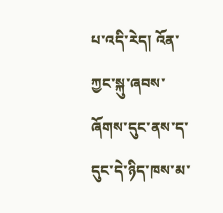པ་འདི་རེད། འོན་ཀྱང་སྐུ་ཞབས་ཞོགས་དུང་ནས་ད་དུང་དེ་ཉིད་ཁས་མ་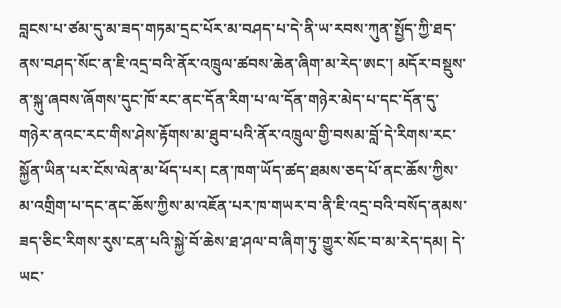བླངས་པ་ཙམ་དུ་མ་ཟད་གཏམ་དྲང་པོར་མ་བཤད་པ་དེ་ནི་ཡ་རབས་ཀུན་སྤྱོད་ཀྱི་ཐད་ནས་བཤད་སོང་ན་ཇི་འདྲ་བའི་ནོར་འཁྲུལ་ཚབས་ཆེན་ཞིག་མ་རེད་ཨང་། མདོར་བསྡུས་ན་སྐུ་ཞབས་ཞོགས་དུང་ཁོ་རང་ནང་དོན་རིག་པ་ལ་དོན་གཉེར་མེད་པ་དང་དོན་དུ་གཉེར་ནའང་རང་གིས་ཤེས་རྟོགས་མ་ཐུབ་པའི་ནོར་འཁྲུལ་གྱི་བསམ་བློ་དེ་རིགས་རང་སྐྱོན་ཡིན་པར་ངོས་ལེན་མ་ཕོད་པར། ངན་ཁག་ཡོད་ཚད་ཐམས་ཅད་པོ་ནང་ཆོས་ཀྱིས་མ་འགྲིག་པ་དང་ནང་ཆོས་ཀྱིས་མ་འཇོན་པར་ཁ་གཡར་བ་ནི་ཇི་འདྲ་བའི་བསོད་ནམས་ཟད་ཅིང་རིགས་རུས་ངན་པའི་སྐྱེ་བོ་ཆེས་ཐ་ཤལ་བ་ཞིག་ཏུ་གྱུར་སོང་བ་མ་རེད་དམ། དེ་ཡང་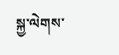སྐྱ་ལེགས་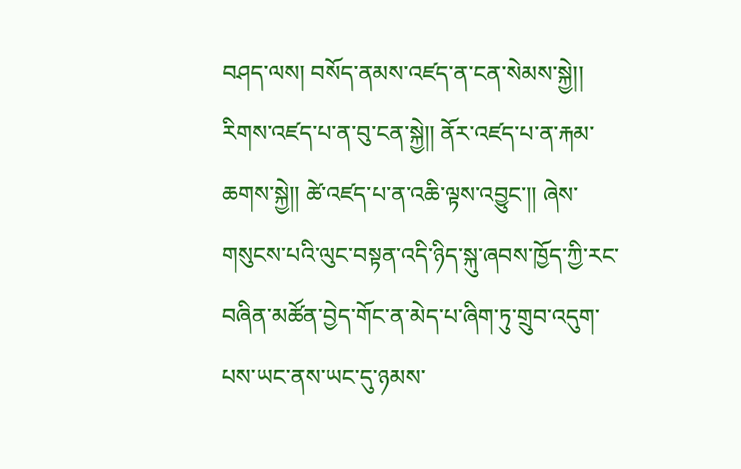བཤད་ལས། བསོད་ནམས་འཛད་ན་ངན་སེམས་སྐྱེ།། རིགས་འཛད་པ་ན་བུ་ངན་སྐྱེ།། ནོར་འཛད་པ་ན་རྐམ་ཆགས་སྐྱེ།། ཚེ་འཛད་པ་ན་འཆི་ལྟས་འབྱུང་།། ཞེས་གསུངས་པའི་ལུང་བསྟན་འདི་ཉིད་སྐུ་ཞབས་ཁྱོད་ཀྱི་རང་བཞིན་མཚོན་བྱེད་གོང་ན་མེད་པ་ཞིག་ཏུ་གྲུབ་འདུག་པས་ཡང་ནས་ཡང་དུ་ཉམས་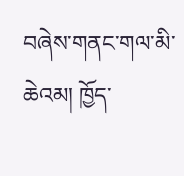བཞེས་གནང་གལ་མི་ཆེའམ། ཁྱོད་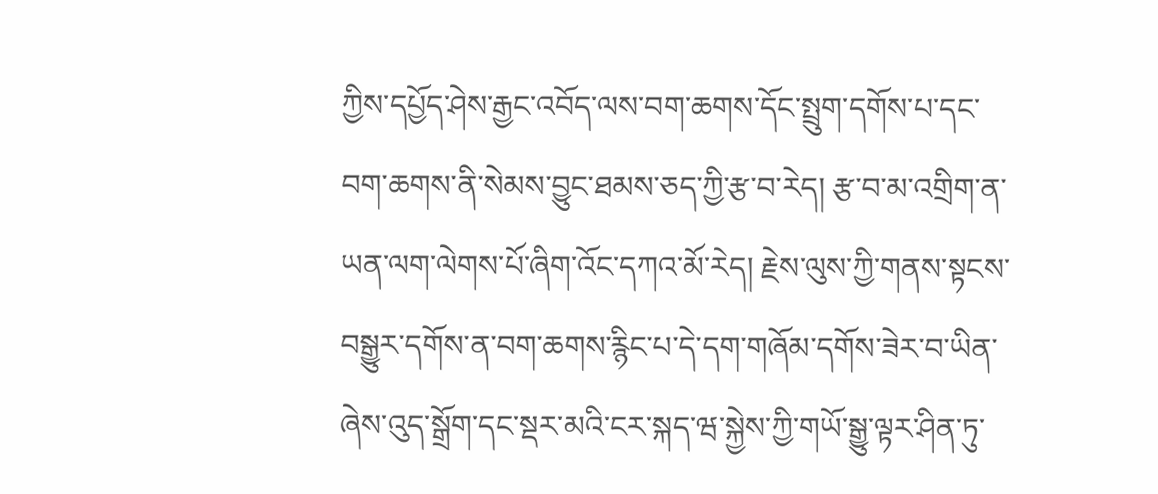ཀྱིས་དཔྱོད་ཤེས་རྒྱང་འབོད་ལས་བག་ཆགས་དོང་སྤྲུག་དགོས་པ་དང་བག་ཆགས་ནི་སེམས་བྱུང་ཐམས་ཅད་ཀྱི་རྩ་བ་རེད། རྩ་བ་མ་འགྲིག་ན་ཡན་ལག་ལེགས་པོ་ཞིག་འོང་དཀའ་མོ་རེད། རྗེས་ལུས་ཀྱི་གནས་སྟངས་བསྒྱུར་དགོས་ན་བག་ཆགས་རྙིང་པ་དེ་དག་གཞོམ་དགོས་ཟེར་བ་ཡིན་ཞེས་འུད་སྒྲོག་དང་སྡར་མའི་ངར་སྐད་ཝ་སྐྱེས་ཀྱི་གཡོ་སྒྱུ་ལྟར་ཤིན་ཏུ་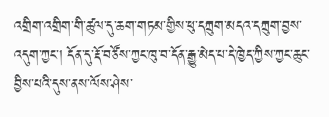འགྲིག་འགྲིག་གི་ཚུལ་དུ་ཆག་གཏམ་གྱིས་ཕུ་དཀྲུག་མདའ་དཀྲུག་བྱས་འདུག་ཀྱང་། དོན་དུ་རྡོ་བཙོས་ཀྱང་ཁུ་བ་དོན་རྒྱུ་མེད་པ་དེ་ཁྱེད་ཀྱིས་ཀྱང་ཆུང་བྱིས་པའི་དུས་ནས་ལོས་ཤེས་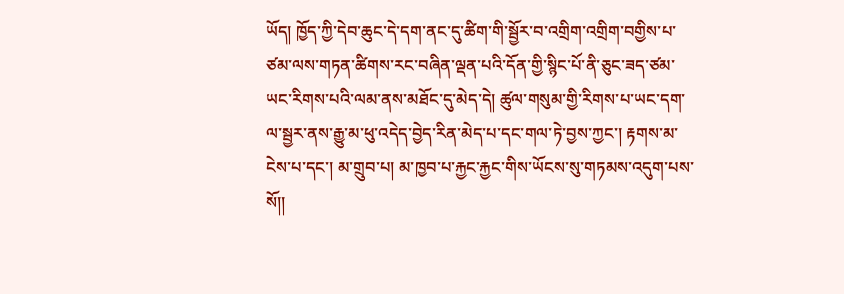ཡོད། ཁྱོད་ཀྱི་དེབ་ཆུང་དེ་དག་ནང་དུ་ཚིག་གི་སྦྱོར་བ་འགྲིག་འགྲིག་བགྱིས་པ་ཙམ་ལས་གཏན་ཚིགས་རང་བཞིན་ལྡན་པའི་དོན་གྱི་སྙིང་པོ་ནི་ཅུང་ཟད་ཙམ་ཡང་རིགས་པའི་ལམ་ནས་མཐོང་དུ་མེད་དེ། ཚུལ་གསུམ་གྱི་རིགས་པ་ཡང་དག་ལ་སྦྱར་ནས་རྒྱུ་མ་ཕུ་འདེད་བྱེད་རིན་མེད་པ་དང་གལ་ཏེ་བྱས་ཀྱང་། རྟགས་མ་ངེས་པ་དང་། མ་གྲུབ་པ། མ་ཁྱབ་པ་རྐྱང་རྐྱང་གིས་ཡོངས་སུ་གཏམས་འདུག་པས་སོ།།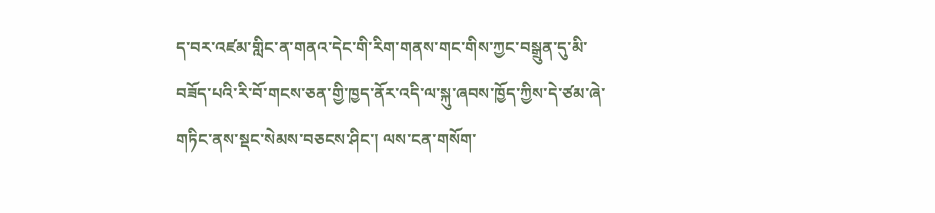ད་བར་འཛམ་གླིང་ན་གནའ་དེང་གི་རིག་གནས་གང་གིས་ཀྱང་བསྒྲུན་དུ་མི་བཟོད་པའི་རི་བོ་གངས་ཅན་གྱི་ཁྱད་ནོར་འདི་ལ་སྐུ་ཞབས་ཁྱོད་ཀྱིས་དེ་ཙམ་ཞེ་གཏིང་ནས་སྡང་སེམས་བཅངས་ཤིང་། ལས་ངན་གསོག་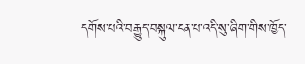དགོས་པའི་བརྒྱུད་བསྐུལ་ངན་པ་འདི་སུ་ཞིག་གིས་ཁྱོད་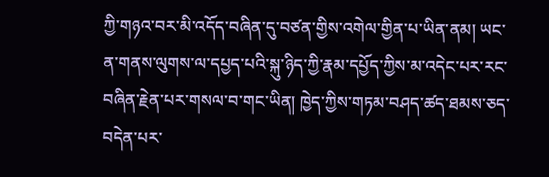ཀྱི་གཉའ་བར་མི་འདོད་བཞིན་དུ་བཙན་གྱིས་འགེལ་གྱིན་པ་ཡིན་ནམ། ཡང་ན་གནས་ལུགས་ལ་དཔྱད་པའི་སྐུ་ཉིད་ཀྱི་རྣམ་དཔྱོད་ཀྱིས་མ་འདེང་པར་རང་བཞིན་རྗེན་པར་གསལ་བ་གང་ཡིན། ཁྱེད་ཀྱིས་གཏམ་བཤད་ཚད་ཐམས་ཅད་བདེན་པར་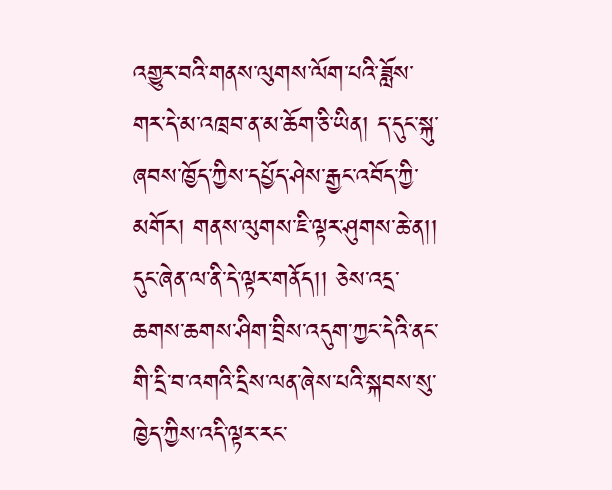འགྱུར་བའི་གནས་ལུགས་ལོག་པའི་ཟློས་གར་དེ་མ་འཁྲབ་ན་མ་ཆོག་ཅི་ཡིན། ད་དུང་སྐུ་ཞབས་ཁྱོད་ཀྱིས་དཔྱོད་ཤེས་རྒྱང་འབོད་ཀྱི་མགོར། གནས་ལུགས་ཇི་ལྟར་ཤུགས་ཆེ་ན།། དུང་ཞེན་ལ་ནི་དེ་ལྟར་གནོད།། ཅེས་འདྲ་ཆགས་ཆགས་ཤིག་བྲིས་འདུག་ཀྱང་དེའི་ནང་གི་དྲི་བ་འགའི་དྲིས་ལན་ཞེས་པའི་སྐབས་སུ་ཁྱེད་ཀྱིས་འདི་ལྟར་རང་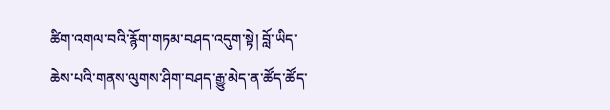ཚིག་འགལ་བའི་རྙོག་གཏམ་བཤད་འདུག་སྟེ། བློ་ཡིད་ཆེས་པའི་གནས་ལུགས་ཤིག་བཤད་རྒྱུ་མེད་ན་ཚོད་ཚོད་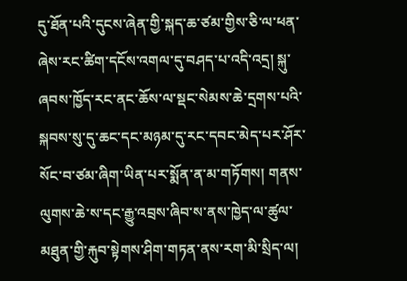དུ་ཐོན་པའི་དུངས་ཞེན་གྱི་སྐད་ཆ་ཙམ་གྱིས་ཅི་ལ་ཕན་ཞེས་རང་ཚིག་དངོས་འགལ་དུ་བཤད་པ་འདི་འདྲ། སྐུ་ཞབས་ཁྱོད་རང་ནང་ཆོས་ལ་སྡང་སེམས་ཆེ་དྲགས་པའི་སྐབས་སུ་དུ་ཆང་དང་མཉམ་དུ་རང་དབང་མེད་པར་ཤོར་སོང་བ་ཙམ་ཞིག་ཡིན་པར་སྨོན་ན་མ་གཏོགས། གནས་ལུགས་ཆེ་ས་དང་རྒྱུ་འབྲས་ཞིབ་ས་ནས་ཁྱེད་ལ་ཚུལ་མཐུན་གྱི་རྐུབ་སྟེགས་ཤིག་གཏན་ནས་རག་མི་སྲིད་ལ།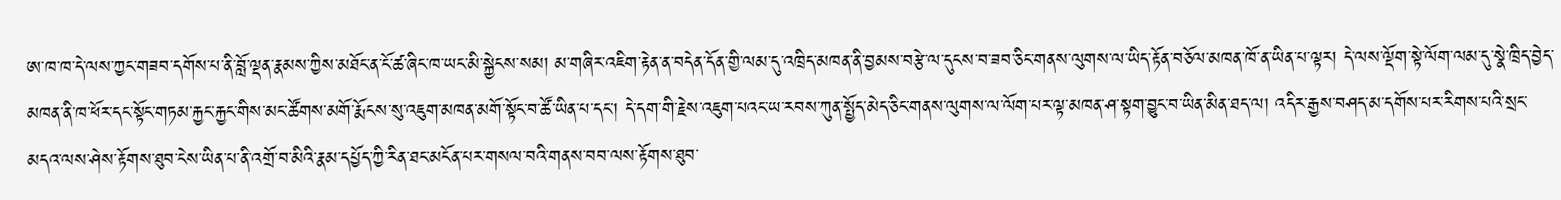ཨ་ཁ་ཁ་དེ་ལས་ཀྱང་གཟབ་དགོས་པ་ནི་བློ་ལྡན་རྣམས་ཀྱིས་མཐོང་ན་ངོ་ཚ་ཞིང་ཁ་ཡང་མི་སྐྱེངས་སམ། མ་གཞིར་འཇིག་རྟེན་ན་བདེན་དོན་གྱི་ལམ་དུ་འཁྲིད་མཁན་ནི་བྱམས་བརྩེ་ལ་དུངས་བ་ཟབ་ཅིང་གནས་ལུགས་ལ་ཡིད་རྟོན་བཅོལ་མཁན་ཁོ་ན་ཡིན་པ་ལྟར། དེ་ལས་ལྡོག་སྟེ་ལོག་ལམ་དུ་སྣེ་ཁྲིད་བྱེད་མཁན་ནི་ཁ་ཕོར་དང་སྟོང་གཏམ་རྐྱང་རྐྱང་གིས་མང་ཚོགས་མགོ་རྨོངས་སུ་འཇུག་མཁན་མགོ་སྟོང་བ་ཚོ་ཡིན་པ་དང་། དེ་དག་གི་རྗེས་འཇུག་པའང་ཡ་རབས་ཀུན་སྤྱོད་མེད་ཅིང་གནས་ལུགས་ལ་ལོག་པར་ལྟ་མཁན་ཤ་སྟག་བྱུང་བ་ཡིན་མིན་ཐད་ལ། འདིར་རྒྱས་བཤད་མ་དགོས་པར་རིགས་པའི་སྲང་མདའ་ལས་ཤེས་རྟོགས་ཐུབ་ངེས་ཡིན་པ་ནི་འགྲོ་བ་མིའི་རྣམ་དཔྱོད་ཀྱི་རིན་ཐང་མངོན་པར་གསལ་བའི་གནས་བབ་ལས་རྟོགས་ཐུབ་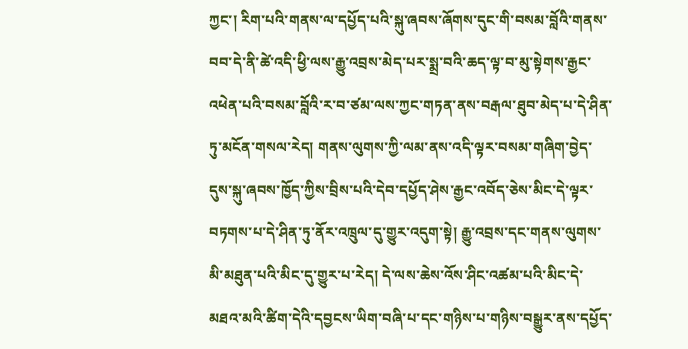ཀྱང་། རིག་པའི་གནས་ལ་དཔྱོད་པའི་སྐུ་ཞབས་ཞོགས་དུང་གི་བསམ་བློའི་གནས་བབ་དེ་ནི་ཚེ་འདི་ཕྱི་ལས་རྒྱུ་འབྲས་མེད་པར་སྨྲ་བའི་ཆད་ལྟ་བ་མུ་སྟེགས་རྒྱང་འཕེན་པའི་བསམ་བློའི་ར་བ་ཙམ་ལས་ཀྱང་གཏན་ནས་བརྒལ་ཐུབ་མེད་པ་དེ་ཤིན་ཏུ་མངོན་གསལ་རེད། གནས་ལུགས་ཀྱི་ལམ་ནས་འདི་ལྟར་བསམ་གཞིག་བྱེད་དུས་སྐུ་ཞབས་ཁྱོད་ཀྱིས་བྲིས་པའི་དེབ་དཔྱོད་ཤེས་རྒྱང་འབོད་ཅེས་མིང་དེ་ལྟར་བཏགས་པ་དེ་ཤིན་ཏུ་ནོར་འཁྲུལ་དུ་གྱུར་འདུག་སྟེ། རྒྱུ་འབྲས་དང་གནས་ལུགས་མི་མཐུན་པའི་མིང་དུ་གྱུར་པ་རེད། དེ་ལས་ཆེས་འོས་ཤིང་འཚམ་པའི་མིང་དེ་མཐའ་མའི་ཚིག་དེའི་དབྱངས་ཡིག་བཞི་པ་དང་གཉིས་པ་གཉིས་བསྒྱུར་ནས་དཔྱོད་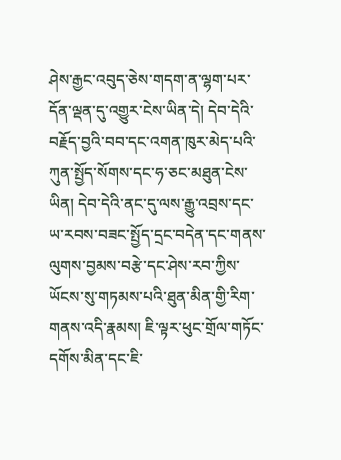ཤེས་རྒྱང་འབུད་ཅེས་གདག་ན་ལྷག་པར་དོན་ལྡན་དུ་འགྱུར་ངེས་ཡིན་དེ། དེབ་དེའི་བརྗོད་བྱའི་བབ་དང་འགན་ཁུར་མེད་པའི་ཀུན་སྤྱོད་སོགས་དང་ཧ་ཅང་མཐུན་ངེས་ཡིན། དེབ་དེའི་ནང་དུ་ལས་རྒྱུ་འབྲས་དང་ཡ་རབས་བཟང་སྤྱོད་དྲང་བདེན་དང་གནས་ལུགས་བྱམས་བརྩེ་དང་ཤེས་རབ་ཀྱིས་ཡོངས་སུ་གཏམས་པའི་ཐུན་མིན་གྱི་རིག་གནས་འདི་རྣམས། ཇི་ལྟར་ཕུང་གྲོལ་གཏོང་དགོས་མིན་དང་ཇི་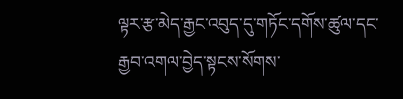ལྟར་རྩ་མེད་རྒྱང་འབུད་དུ་གཏོང་དགོས་ཚུལ་དང་རྒྱབ་འགལ་བྱེད་སྟངས་སོགས་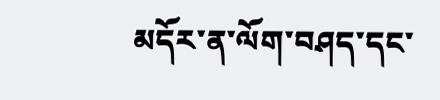མདོར་ན་ལོག་བཤད་དང་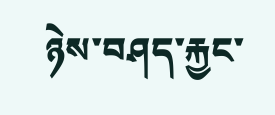ཉེས་བཤད་རྐྱང་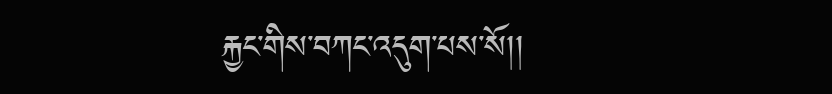རྐྱང་གིས་བཀང་འདུག་པས་སོ།།